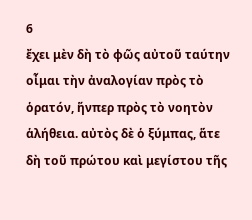6
ἔχει μὲν δὴ τὸ φῶς αὐτοῦ ταύτην οἶμαι τὴν ἀναλογίαν πρὸς τὸ ὁρατόν, ἥνπερ πρὸς τὸ νοητὸν ἁλήθεια. αὐτὸς δὲ ὁ ξύμπας, ἅτε δὴ τοῦ πρώτου καὶ μεγίστου τῆς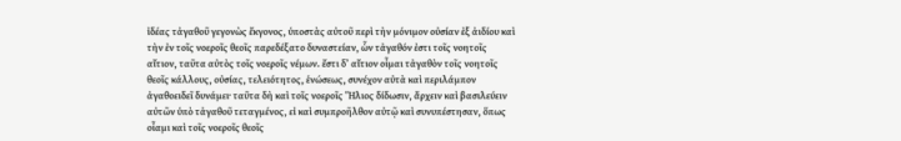ἰδέας τἀγαθοῦ γεγονὼς ἔκγονος, ὑποστὰς αὐτοῦ περὶ τὴν μόνιμον οὐσίαν ἐξ ἀιδίου καὶ τὴν ἐν τοῖς νοεροῖς θεοῖς παρεδέξατο δυναστείαν, ὧν τἀγαθόν ἐστι τοῖς νοητοῖς αἴτιον, ταῦτα αὐτὸς τοῖς νοεροῖς νέμων. ἔστι δ’ αἴτιον οἶμαι τἀγαθὸν τοῖς νοητοῖς θεοῖς κάλλους, οὐσίας, τελειότητος, ἑνώσεως, συνέχον αὐτὰ καὶ περιλάμπον ἀγαθοειδεῖ δυνάμει· ταῦτα δὴ καὶ τοῖς νοεροῖς Ἥλιος δίδωσιν, ἄρχειν καὶ βασιλεύειν αὐτῶν ὑπὸ τἀγαθοῦ τεταγμένος, εἰ καὶ συμπροῆλθον αὐτῷ καὶ συνυπέστησαν, ὅπως οἶαμι καὶ τοῖς νοεροῖς θεοῖς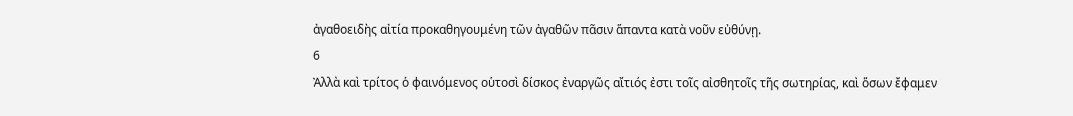ἀγαθοειδὴς αἰτία προκαθηγουμένη τῶν ἀγαθῶν πᾶσιν ἅπαντα κατὰ νοῦν εὐθύνῃ.
6
Ἀλλὰ καὶ τρίτος ὁ φαινόμενος οὑτοσὶ δίσκος ἐναργῶς αἴτιός ἐστι τοῖς αἰσθητοῖς τῆς σωτηρίας, καὶ ὅσων ἔφαμεν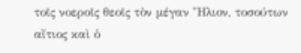τοῖς νοεροῖς θεοῖς τὸν μέγαν Ἥλιον, τοσούτων αἴτιος καὶ ὁ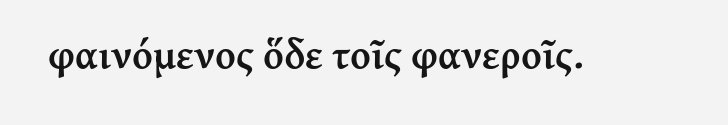φαινόμενος ὅδε τοῖς φανεροῖς.